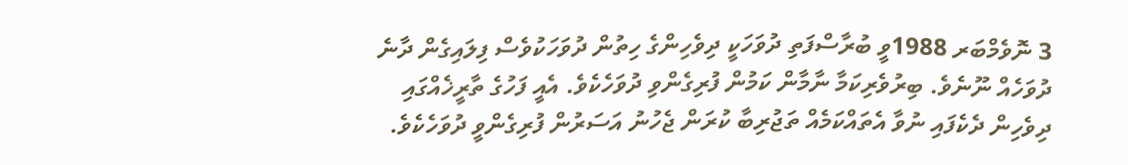3 ނޮވެމްބަރ 1988ވީ ބުރާސްފަތި ދުވަހަކީ ދިވެހިންގެ ހިތުން ދުވަހަކުވެސް ފިލައިގެން ދާނެ ދުވަހެއް ނޫނެވެ. ބިރުވެރިކަމާ ނާމާން ކަމުން ފުރިގެންވި ދުވަހެކެވެ. އެއީ ފަހުގެ ތާރީޚެއްގައި ދިވެހިން ދެކެފައި ނުވާ އެތައްކަމެއް ތަޖުރިބާ ކުރަން ޖެހުނު އަސަރުން ފުރިގެންވީ ދުވަހެކެވެ.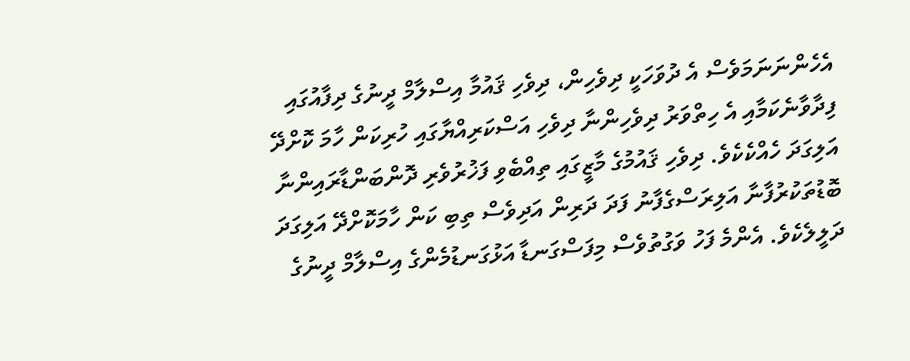އެހެންނަނަމަވެސް އެ ދުވަހަކީ ދިވެހިން، ދިވެހި ޤައުމާ އިސްލާމް ދީނުގެ ދިފާއުގައި ފިދާވާނެކަމާއި އެ ހިތްވަރު ދިވެހިންނާ ދިވެހި އަސްކަރިއްޔާގައި ހުރިކަން ހާމަ ކޮށްދޭ އަލިގަދަ ހެއްކެކެވެ. ދިވެހި ޤައުމުގެ މާޒީގައި ތިއްބެވި ފަޚުރުވެރި ދޮންބަންޑާރައިންނާ ބޮޑުތަކުރުފާނާ އަލިރަސްގެފާނު ފަދަ ދަރިން އަދިވެސް ތިބި ކަން ހާމަކޮށްދޭ އަލިގަދަ ދަލީލެކެވެ. އެންމެ ފަހު ވަގުތުވެސް މިފަސްގަނޑާ އަޅުގަނޑުމެންގެ އިސްލާމް ދީނުގެ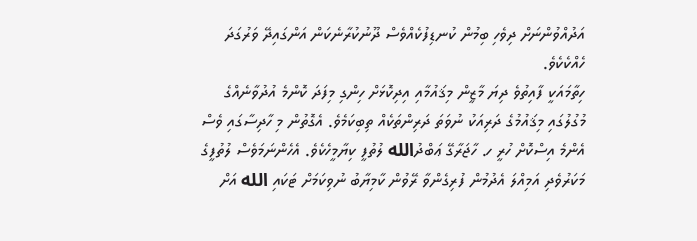އަދުއްވުންނަށް ދިވެހި ބިމުން ކުނޑިފުކެއްވެސް ދޫނުކުރާނެކަން އަންގައިދޭ ވަރުގަދަ ހެއްކެކެވެ.
ހިތާމައަކީ ފާއިތުވެ ދިޔަ މާޒީން މިޤައުމާއި އިދިކޮޅަށް ހިންގި މިފަދަ ކޮންމެ އުދުވާނެއްގެ މުގުލުގައި މިޤައުމުގެ ދަރިއަކު ނުވަތަ ދަރިންތަކެއް ތިބިކަމެވެ. އެގޮތުން މި ހާދިސާގައި ވެސް އެންމެ އިސްކޮށް ހުރީ ހ. ހާޖަރާގޭ ޢަބްދުالله ލުތުފީ ކިޔާމީހެކެވެ. އެހެންނަމަވެސް ލުތުފީގެ މަކަރުވެދި އަމިއްލަ އެދުމުން ފުރިގެންވާ ރޭވުން ކާމިޔާބު ނުވިކަމަށް ޓަކައި الله އަށް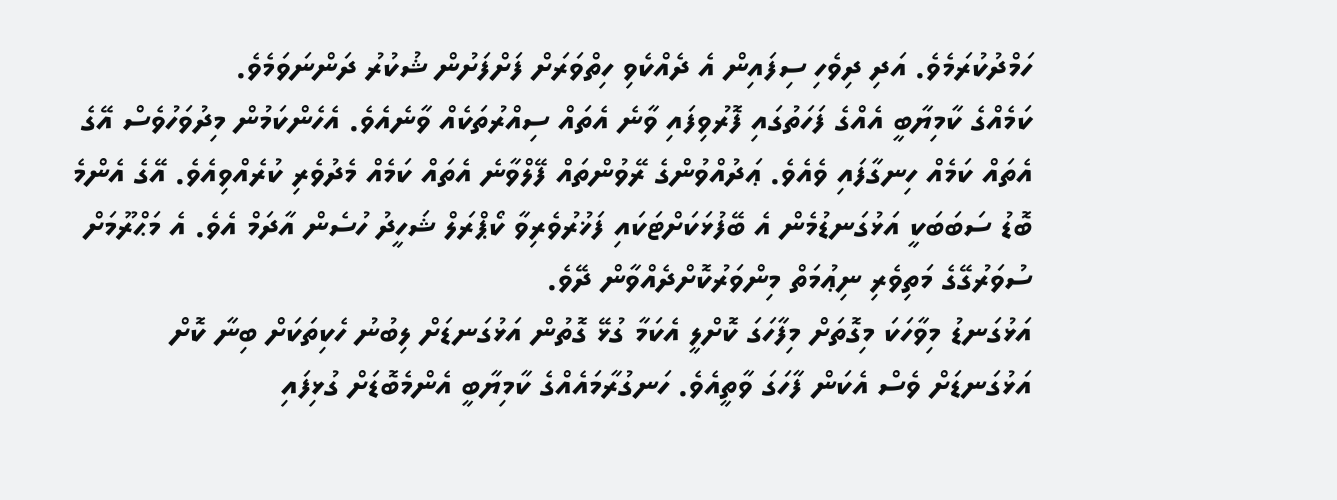ހަމްދުކުރަމެވެ. އަދި ދިވެހި ސިފައިން އެ ދެއްކެވި ހިތްވަރަށް ފަށްފަށުން ޝުކުރު ދަންނަވަމެވެ.
ކަމެއްގެ ކާމިޔާބީ އެއްގެ ފަހަތުގައި ފޮރުވިފައި ވާނެ އެތައް ސިއްރުތަކެއް ވާނެއެވެ. އެހެންކަމުން މިދުވަހުވެސް އޭގެ އެތައް ކަމެއް ހިނގާފައި ވެއެވެ. ޢަދުއްވުންގެ ރޭވުންތައް ފޭލްވާނެ އެތައް ކަމެއް މެދުވެރި ކުރެއްވިއެވެ. އޭގެ އެންމެ ބޮޑު ސަބަބަކީ އަޅުގަނޑުމެން އެ ބޭފުޅަކަށްޓަކައި ފަޚުރުވެރިވާ ކޯޕްރަލް ޝަހީދު ހުސެން އާދަމް އެވެ. އެ މަޙްރޫމަށް ސުވަރުގޭގެ މަތިވެރި ނިޢުމަތް މިންވަރުކޮށްދެއްވާން ދޭވެ.
އަޅުގަނޑު މިވާހަކަ މިގޮތަށް މިފާހަގަ ކޮށްލީ އެކަމާ ގުޅޭ ގޮތުން އަޅުގަނޑަށް ލިބުނު ހެކިތަކަށް ބިނާ ކޮށް އަޅުގަނޑަށް ވެސް އެކަން ފާހަގަ ވާތީއެވެ. ހަނގުރާމައެއްގެ ކާމިޔާބީ އެންމެބޮޑަށް ގުޅިފައި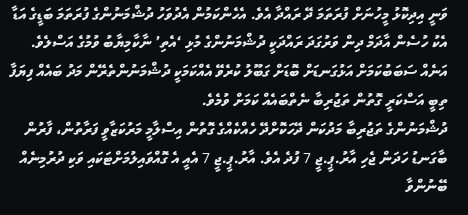ވަނީ އިދިކޮޅު މީހުނަށް ފުރަތަމަ ދޭ ރައްދާ އެވެ. އެހެންކަމުން އެދުވަހު ދުޝްމަނުންގެ ފުރަތަމަ ބަޑީގެ އަޑާ އެކު ހުސެން އާދަމް ދިން ވަރުގަދަ ރައްދަކީ ދުޝްމަނުންގެ މުޅި ‘އެތި’ ނާކާމިޔާބު ވުމުގެ އަސްލެވެ. އަނެއް ސަބަބުކަމަށް އަޅުގަނޑަށް ބޮޑަށް ގަބޫލު ކުރެވޭ އެއްކަމަކީ ދުޝްމަނުންތެރޭން މަދު ބައެއް ފިޔަފާ ތިބީ އަސްކަރީ ގޮތުން ތަޖުރިބާ ނެތްބައެއް ކަމަށް ވުމެވެ.
ދުޝްމަނުންގެ ތަޖުރިބާ މަދުކަން ދޭހަކޮށްދޭ ހެއްކެއްގެ ގޮތުން އިސްލާމީ މަރުކަޒާވީ ފަރާތުން، ފާރުން ބާގަނޑު ހަދަން ޖެހި އާރު.ޕީ.ޖީ 7 ފުދެ އެވެ. އާރު.ޕީ.ޖީ 7 އެއީ އެ ގޮއްވައިލުމަށްޓަކައި ވަކި ދުރުމިނެއް ބޭނުންވާ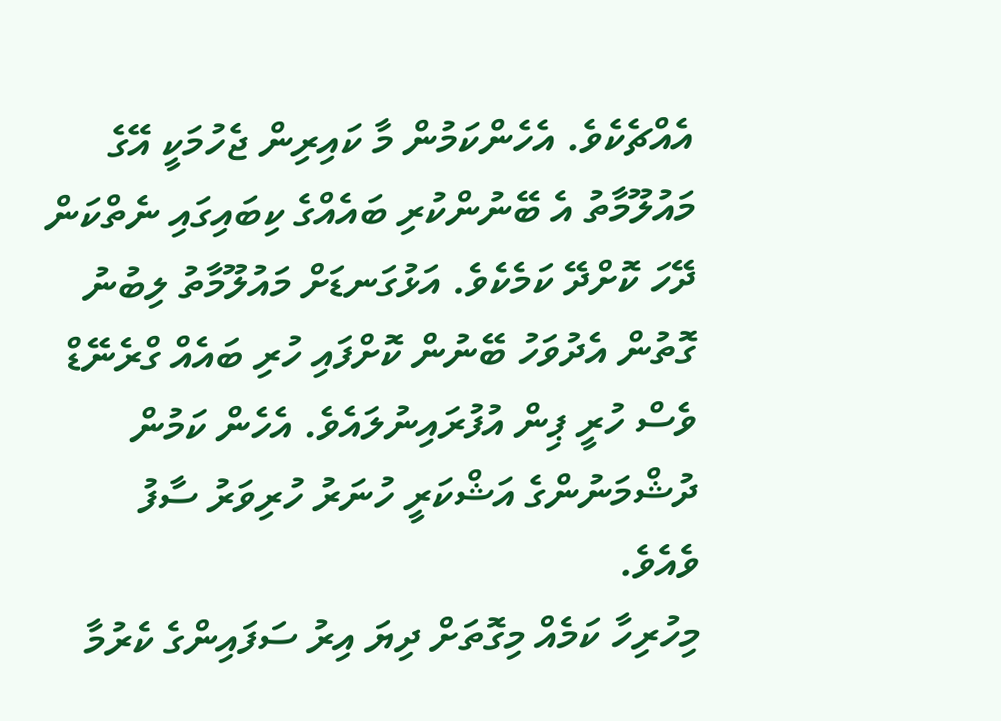އެއްޗެކެވެ. އެހެންކަމުން މާ ކައިރިން ޖެހުމަކީ އޭގެ މައުލޫމާތު އެ ބޭނުންކުރި ބައެއްގެ ކިބައިގައި ނެތްކަން ދޭހަ ކޮށްދޭ ކަމެކެވެ. އަޅުގަނޑަށް މައުލޫމާތު ލިބުނު ގޮތުން އެދުވަހު ބޭނުން ކޮށްފައި ހުރި ބައެއް ގްރެނޭޑް ވެސް ހުރީ ޕިން އުފުރައިނުލައެވެ. އެހެން ކަމުން ދުޝްމަނުންގެ އަޝްކަރީ ހުނަރު ހުރިވަރު ސާފު ވެއެވެ.
މިހުރިހާ ކަމެއް މިގޮތަށް ދިޔަ އިރު ސަފައިންގެ ކެރުމާ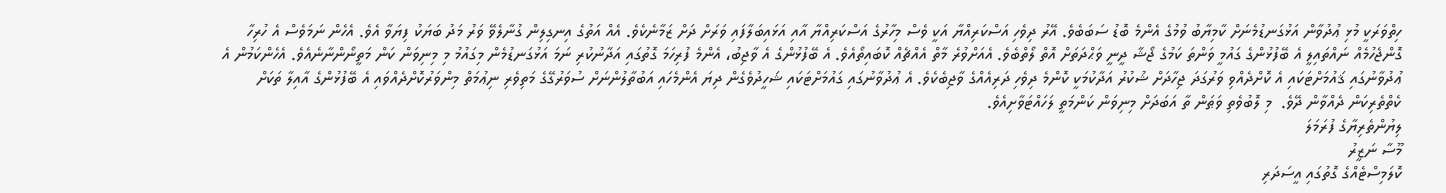ހިތްވަރަކީ މުޅި ޢުދުވާން އަޅުގަނޑުމެނަށް ކާމިޔާބު ވުމުގެ އެންމެ ބޮޑު ސަބަބެވެ. އޭރު ދިވެހި އަސްކަރިއްޔާ އަކީ ވެސް މިހާރުގެ އަސްކަރިއްޔާ އާއި އަޅައިބަލާފައި ވަރަށް ދަށް ޒަމާނެކެވެ. އެއް އަތުގެ އިނގިލިން ގުނާލެވޭ ވަރު މަދު ބަޔަކު ފިޔަވާ އެވެ. އެހެން ނަމަވެސް އެ ހުރިހާ ގޮންޖެހުމެއް ނައްތައިލީ އެ ބޭފުޅުންގެ ގައުމީ ވަންތަ ކަމުގެ ޖޯޝާ ދީނީ ވަޙްދަތަށް އޮތް ލޯތްބެވެ. އެއަށްވުރެ މާތް އެއްޗެއް ކޮބައިތޯއެވެ. އެ ބޭފުޅުންގެ އެ ވާޖިބު، އެންމެ ފުރިހަމަ ގޮތުގައި އަދާނުކުރި ނަމަ އަޅުގަނޑުމެން މިގައުމު މި މިނިވަން ކަން މަތީނޯންނާނެއެވެ. އެހެންކަމުން އެ ޢުދުވާނުގައި ޤައުމަށްޓަކައި އެ ކޮށްދެއްވި ވަރުގަދަ ޖިހާދަށް ޝުކުރު އަދާކުމަކީ ކޮންމެ ދިވެހި ދަރިއެއްގެ ވާޖިބެކެވެ. އެ ޢުދުވާނުގައި ގައުމަށްޓަކައި ޝަހީދުވެގެން ދިޔަ އެންމެހައި އަބުތާލުންނަށް ސުވަރުގޭގެ މަތިވެރި ނިޢުމަތް މިންވަރުކޮށްދެއްވައި އެ ބޭފުޅުންގެ އާއިލާ ތަކަށް ކެތްތެރިކަން ދެއްވާން ދޭވެ.  މި ލޮބުވެތި ވަޠަން ތާ އަބަދަށް މިނިވަން ކަންމަތީ ލަހައްޓަވާށިއެވެ.
ލިޔުންތެރިޔާގެ ފުރަމަލަ
މޫސާ ނަޒީރު
ކޮލަމިސްޓެއްގެ ގޮތުގައި އީސަދަރި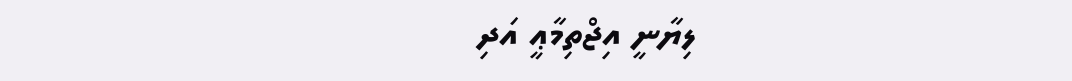ލިޔާނީ އިޖްތިމާޢީ އަދި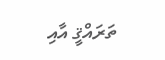ތަރައްޤީ އާއި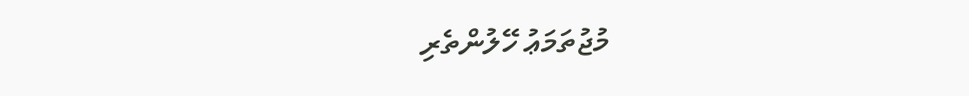މުޖުތަމަޢު ހޭލުންތެރި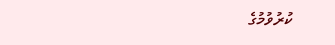ކުރުވުމުގެ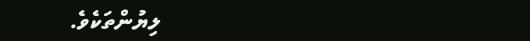ލިޔުންތަކެވެ.